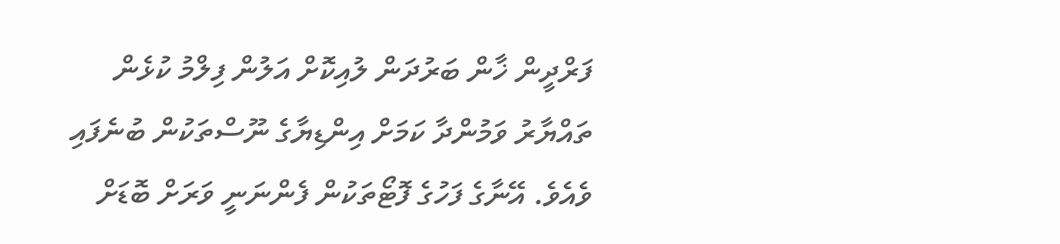ފަރްދީން ޚާން ބަރުދަން ލުއިކޮށް އަލުން ފިލްމު ކުޅެން ތައްޔާރު ވަމުންދާ ކަމަށް އިންޑިޔާގެ ނޫސްތަކުން ބުނެފައި ވެއެވެ. އޭނާގެ ފަހުގެ ފޮޓޯތަކުން ފެންނަނީ ވަރަށް ބޮޑަށް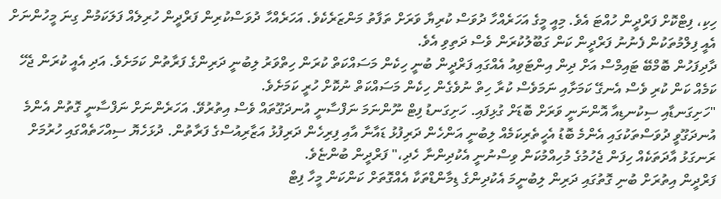ހިކި، ފިޓްކޮށް ފަރްދީން ހުއްޓަ އެވެ. މިއީ މީގެ އަހަރެއްހާ ދުވަސް ކުރިޔާ ވަރަށް ތަފާތު މަންޒަރެކެވެ. އަހަރެއްހާ ދުވަސްކުރިން ފަރްދީން ހުރިލެއް ފަލަކަމުން ގިނަ މީހުންނަށް އެއީ ފިލްމުތަކުން ފެނުނު ފަރްދީން ކަން ގަބޫލުކުރަން ވެސް ދަތިވި އެވެ.
ދާދިފަހުން ބޮމްބޭ ޓައިމްސް އަށް ދިން އިންޓަވިއު އެއްގައި ފަރްދީން ބުނީ ހިކެން މަސައްކަތް ކުރަން ހިތްވަރު ލިބުނީ ދަރިންގެ ފަރާތުން ކަމަށެވެ. އަދި އެއީ ކުރަން ޖެހޭ ކަމެއް ކަން ކުރި ވެސް އެނގޭ ކަމަށާއި ނަމަވެސް ކުރާ ހިތް ނުވެގެން ހިކެން މަސައްކަތް ނުކޮށް ހުރީ ކަމަށެވެ.
"ހަށިގަނޑާއި ސިކުނޑިއާ އޮންނަނީ ވަރަށް ބޮޑަށް ގުޅިފައި. ހަށިގަނޑު ފިޓް ނޫންނަމަ ނަފްސާނީ އުނދަގޫތައް ވެސް އިތުރުވޭ. އަހަރެންނަށް ނަފްސާނީ ގޮތުން އެންމެ އުނދަގޫވީ ދުވަސްތަކުގައި އެންމެ ބޮޑު އެހީތެރިކަމެއް ލިބުނީ އަންހެން ދަރިފުޅު ޑައާނާ އާއި ފިރިހެން ދަރިފުޅު އަޒާރިއުސްގެ ފަރާތުން. ދުޅަހެޔޮ ސިއްހަތެއްގައި ހުރުމަށް ރަނގަޅު އާދަތަކެއް ހިފަން ޖެހުމުގެ މުހިއްމުކަން ވިސްނުނީ އެކުދިންނާ ހެދި،" ފަރްދީން ބުންޏެވެ.
ފަރްދީން އިތުރަށް ބުނި ގޮތުގައި ދަރިން ލިބުނީމަ އެކުދިންގެ ޑިމާންޑްތަކާ އެއްގޮތަށް ކަންކަން މީހާ ފިޓް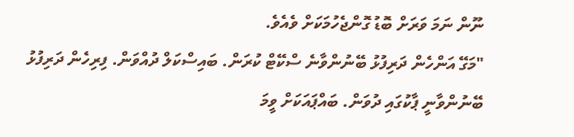ނޫން ނަމަ ވަރަށް ބޮޑު ގޮންޖެހުމަކަށް ވެއެވެ.
"މަގޭ އަންހެން ދަރިފުޅު ބޭނުންވާނެ ސްކޭޓް ކުރަން. ބައިސްކަލް ދުއްވަން. ފިރިހެން ދަރިފުޅު ބޭނުންވާނީ ޕާކުގައި ދުވަން. ބައްޕައަކަށް ވީމަ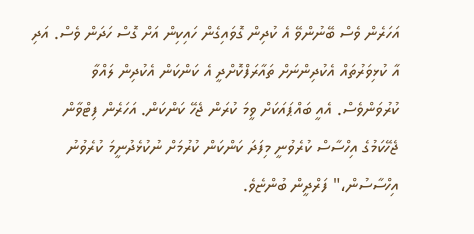އަހަރެން ވެސް ބޭނުންވޭ އެ ކުދިން ގޮވައިގެން ހައިކިން އަށް ގޮސް ހަދަން ވެސް. އަދި އާ ކުޅިވަރުތައް އެކުދިންނަށް ތައާރަފްކޮށްދީ އެ ކަންކަން އެކުދިން ލައްވާ ކުރުވަންވެސް. އެއީ ބައްޕައަކަށް ވީމަ ކުރަން ޖެހޭ ކަންކަން. އަހަރެން ފިޓްވާން ޖެހޭކަމުގެ އިހްސާސް ކުރެވުނީ މިފަދަ ކަންކަން ކުރުމަށް ނުކުޅެދުނީމަ ކުރެވުނު އިހްސާސުން،" ފަރްދީން ބުންޏެވެ.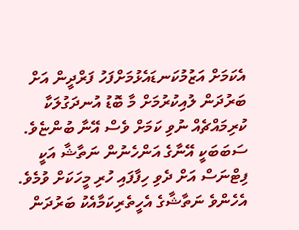އެކަމަށް އަޒުމުކަނޑައެޅުމަށްފަހު ފަރްދީން އަށް ބަރުދަން ލުއިކުރުމަށް މާ ބޮޑު އުނދަގުލަކާ ކުރިމައްޗެއް ނުވި ކަމަށް ވެސް އޭނާ ބުންޏެވެ. ސަބަބަކީ އޭނާގެ އަންހެނުން ނަތާޝާ އަކީ ފިޓްނަސް އަށް ދެވި ހިފާފައި ހުރި މީހަކަށް ވުމެވެ. އެހެންވެ ނަތާޝާގެ އެހީތެރިކަމާއެކު ބަރުދަން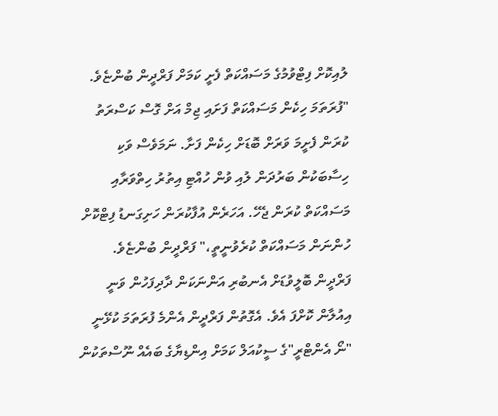ލުއިކޮށް ފިޓްވުމުގެ މަސައްކަތް ފެށީ ކަމަށް ފަރްދީން ބުންޏެވެ.
"ފުރަތަމަ ހިކެން މަސައްކަތް ފަށައި ޖިމް އަށް ގޮސް ކަސްރަތު ކުރަން ފެށީމަ ވަރަށް ބޮޑަށް ހިކެން ފަށާ. ނަމަވެސް ވަކި ހިސާބަކުން ބަރުދަން ލުއި ވުން ހުއްޓި އިތުރު ހިތްވަރާއި މަސައްކަތް ކުރަން ޖެހޭ. އަހަރެން އުފާކުރަން ހަށިގަނޑު ފިޓްކޮށް ހުންނަން މަސައްކަތް ކުރެވުނީތީ،" ފަރްދީން ބުންޏެވެ.
ފަރްދީން ބޮލީވުޑަށް އެނބުރި އަންނަކަން ދާދިފަހުން ވަނީ އިއުލާން ކޮށްފަ އެވެ. އެގޮތުން ފަރްދީން އެންމެ ފުރަތަމަ ކުޅޭނީ "ނޯ އެންޓްރީ"ގެ ސީކުއަލް ކަމަށް އިންޑިޔާގެ ބައެއް ނޫސްތަކުން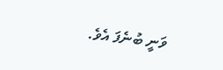ވަނީ ބުނެފަ އެވެ.